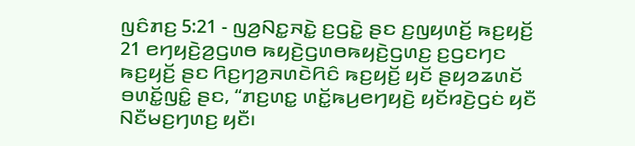ꤜꤢꤨꤊꤢ꤬ 5:21 - ꤜꤤ꤬ꤡꤢ꤭ꤏꤢꤧ꤭ ꤢ꤬ꤞꤢꤧ꤭ ꤔꤢ ꤢ꤬ꤜꤟꤛꤢꤩ꤬ ꤒꤢ꤬ꤟꤢꤩ꤬
21 ꤕꤚꤟꤢꤧ꤬ꤤ꤬ꤞꤛꤥ ꤒꤟꤢꤧ꤬ꤞꤛꤥꤒꤟꤢꤧ꤬ꤞꤛꤢ꤬ ꤢ꤬ꤞꤢꤚꤢ ꤒꤢ꤬ꤟꤢꤩ꤬ ꤔꤢ ꤖꤢ꤬ꤚꤤ꤬ꤏꤛꤢꤧꤖꤢꤨ ꤒꤢ꤬ꤟꤢꤩ꤬ ꤟꤢꤩ ꤔꤟꤤꤘꤛꤢꤩ ꤋꤛꤢꤩ꤭ꤜꤢꤨ꤭ ꤔꤢ, “ꤊꤢ꤬ꤛꤢ꤭ ꤛꤢꤩ꤭ꤒꤣ꤬ꤕꤚꤟꤢꤧ꤬ ꤟꤢꤩꤙꤢꤧ꤬ꤞꤢꤦ ꤟꤢꤪ ꤡꤢꤪꤗꤢ꤬ꤚꤛꤢ꤬ ꤟꤢꤪ꤯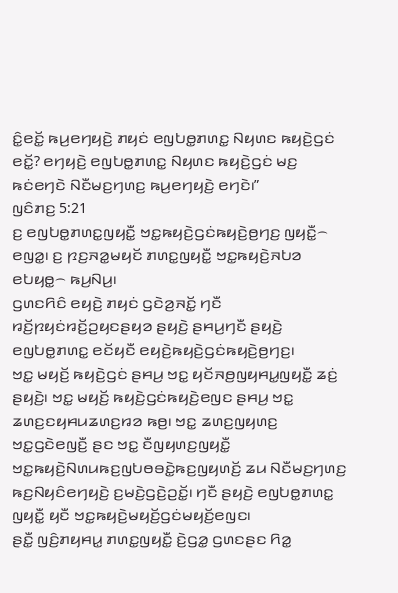ꤢꤨ꤭ꤕꤢꤩ꤭ ꤒꤣ꤬ꤕꤚꤟꤢꤧ꤬ ꤊꤟꤢꤦ ꤕꤜꤝꤥ꤭ꤊꤛꤢ꤭ ꤡꤟꤛꤢ ꤒꤟꤢꤧ꤬ꤞꤢꤦ ꤕꤢꤩ꤭? ꤕꤚꤟꤢꤧ꤬ ꤕꤜꤝꤥ꤭ꤊꤛꤢ꤭ ꤡꤟꤛꤢ ꤒꤟꤢꤧ꤬ꤞꤢꤦ ꤗꤢ꤬ ꤒꤢꤦꤕꤚꤢꤧ ꤡꤢꤪꤗꤢ꤬ꤚꤛꤢ꤬ ꤒꤣ꤬ꤕꤚꤟꤢꤧ꤬ ꤕꤚꤢꤧ꤯”
ꤜꤢꤨꤊꤢ꤬ 5:21
ꤢ꤬ ꤕꤜꤝꤥ꤭ꤊꤛꤢ꤭ꤜꤟꤢꤪ꤭ ꤠꤢ꤭ꤒꤟꤢꤧ꤬ꤞꤢꤦꤒꤟꤢꤧ꤬ꤥ꤬ꤚꤢ꤬ ꤜꤟꤢꤪ꤭꤮ ꤕꤜꤤ꤭꤯ ꤢ꤬ ꤐꤢ꤬ꤏꤤ꤭ꤗꤟꤢꤩ ꤊꤛꤢ꤭ꤜꤟꤢꤪ꤭ ꤠꤢ꤭ꤒꤟꤢꤧ꤬ꤏꤝꤤ ꤕꤝꤟꤥ꤭꤮ ꤒꤣ꤬ꤡꤣ꤬꤯
ꤞꤛꤢꤖꤢꤨ ꤕꤟꤢꤧ꤬ ꤊꤟꤢꤦ ꤞꤢꤧꤤ꤬ꤏꤢꤩ꤭ ꤚꤢꤪ ꤙꤢꤩ꤬ꤐꤟꤢꤦꤙꤢꤩ꤬ꤑꤟꤢꤔꤟꤤ ꤔꤟꤢꤧ꤬ ꤔꤌꤣ꤬ꤚꤢꤪ ꤔꤟꤢꤧ꤬ ꤕꤜꤝꤥ꤭ꤊꤛꤢ꤭ ꤕꤢꤩꤟꤢꤪ ꤕꤟꤢꤧ꤬ꤒꤟꤢꤧ꤬ꤞꤢꤦꤒꤟꤢꤧ꤬ꤥ꤬ꤚꤢ꤬꤯
ꤠꤢ꤭ ꤗꤟꤢꤩ꤬ ꤒꤟꤢꤧ꤬ꤞꤢꤦ ꤔꤌꤣ꤬ ꤠꤢ꤭ ꤟꤢꤩꤏꤥ꤬ꤜꤟꤌꤣ꤭ꤜꤟꤢꤪ꤭ ꤘꤢꤦ꤬ ꤔꤟꤢꤧ꤬꤯ ꤠꤢ꤭ ꤗꤟꤢꤩ꤬ ꤒꤟꤢꤧ꤬ꤞꤢꤦꤒꤟꤢꤧ꤬ꤕꤜꤢ ꤔꤌꤣ꤬ ꤠꤢ꤭ ꤘꤛꤢ꤬ꤢꤟꤌꤣꤘꤛꤢ꤬ꤙꤤ ꤒꤥ꤬꤯ ꤠꤢ꤭ ꤘꤛꤢ꤬ꤜꤟꤛꤢ꤬ ꤠꤢ꤭ꤞꤢꤧꤕꤜꤢꤪ꤬ ꤔꤢ ꤠꤢ꤭ ꤢꤪꤜꤟꤛꤢ꤬ꤜꤟꤢꤪ꤭ ꤠꤢ꤭ꤒꤟꤢꤧ꤬ꤡꤛꤣꤒꤢ꤬ꤜꤝꤥꤋꤢꤧ꤭ꤒꤢ꤬ꤜꤟꤛꤢꤩ꤬ ꤘꤣ ꤡꤢꤪꤗꤢ꤬ꤚꤛꤢ꤬ ꤒꤢ꤬ꤡꤟꤢꤨꤕꤚꤟꤢꤧ꤬ ꤢ꤬ꤗꤢꤧ꤬ꤞꤢꤧ꤬ꤑꤢꤩ꤭꤯ ꤚꤢꤪ ꤔꤟꤢꤧ꤬ ꤕꤜꤝꤥ꤭ꤊꤛꤢ꤭ ꤜꤟꤢꤪ꤭ ꤟꤢꤪ ꤠꤢ꤭ꤒꤟꤢꤧ꤬ꤗꤟꤢꤩ꤬ꤞꤢꤦꤗꤟꤢꤩ꤬ꤕꤜꤢ꤯
ꤔꤢꤪ꤭ ꤜꤢꤨ꤬ꤊꤟꤌꤣ꤭ ꤊꤛꤢ꤭ꤜꤟꤢꤪ꤭ ꤢꤧ꤬ꤞꤤ꤭ ꤞꤛꤢꤔꤢ ꤖꤤ꤭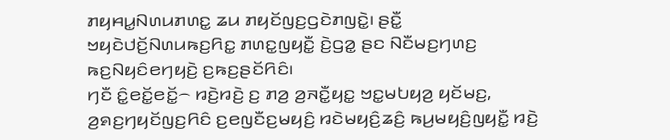ꤊꤟꤌꤣ꤭ꤡꤛꤣꤊꤛꤢ꤭ ꤘꤣ ꤊꤟꤢꤩꤜꤢ꤬ꤞꤢꤧꤊꤜꤢꤧ꤭꤯ ꤔꤢꤪ꤭ ꤠꤟꤢꤧꤓꤢꤩ꤬ꤡꤛꤣꤒꤢ꤬ꤖꤢ꤭ ꤊꤛꤢ꤭ꤜꤟꤢꤪ꤭ ꤢꤧ꤬ꤞꤤ꤭ ꤔꤢ ꤡꤢꤪꤗꤢ꤬ꤚꤛꤢ꤬ ꤒꤢ꤬ꤡꤟꤢꤨꤕꤚꤟꤢꤧ꤬ ꤢ꤬ꤒꤢ꤬ꤔꤢꤩꤖꤢꤨ꤯
ꤚꤢꤪ ꤢꤨ꤭ꤕꤢꤩ꤭ꤕꤢꤩ꤭꤮ ꤙꤢꤧ꤬ꤙꤢꤧ꤬ ꤢ꤬ ꤊꤤ꤬ ꤤ꤬ꤏꤢꤪ꤭ꤟꤢ꤭ ꤠꤢ꤭ꤗꤝꤟꤤ꤬ ꤟꤢꤩꤗꤢ꤬, ꤤ꤬ꤎꤢ꤬ꤚꤟꤢꤩꤜꤢ꤬ꤖꤢꤨ ꤢ꤬ꤕꤜꤢꤪꤢ꤬ꤗꤟꤢꤨ꤬ ꤙꤢꤧꤗꤟꤢꤨ꤬ꤘꤢꤨ꤬ ꤒꤣ꤬ꤗꤟꤢꤨ꤬ꤜꤟꤢꤪ꤭ ꤙꤢꤧ꤬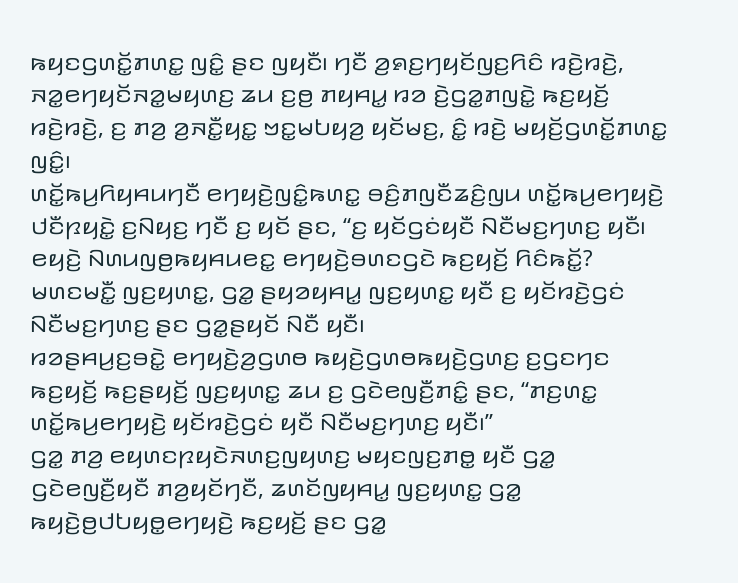ꤒꤟꤢꤞꤛꤢꤩ꤭ꤊꤛꤢ꤭ ꤜꤢꤨ꤭ ꤔꤢ ꤜꤟꤢꤪ꤯ ꤚꤢꤪ ꤤ꤬ꤎꤢ꤬ꤚꤟꤢꤩꤜꤢ꤬ꤖꤢꤨ ꤙꤢꤧ꤬ꤙꤢꤧ꤬, ꤏꤤ꤭ꤕꤚꤟꤢꤩꤏꤤ꤭ꤗꤟꤛꤢ꤬ ꤘꤣ ꤢ꤬ꤥ꤬ ꤊꤟꤌꤣ꤭ ꤙꤤ ꤢꤧ꤬ꤞꤤ꤭ꤊꤜꤢꤧ꤭ ꤒꤢ꤬ꤟꤢꤩ꤬ ꤙꤢꤧ꤬ꤙꤢꤧ꤬, ꤢ꤬ ꤊꤤ꤬ ꤤ꤬ꤏꤢꤪ꤭ꤟꤢ꤭ ꤠꤢ꤭ꤗꤝꤟꤤ꤬ ꤟꤢꤩꤗꤢ꤬, ꤢꤨ꤭ ꤙꤢꤧ꤬ ꤗꤟꤢꤩ꤬ꤞꤛꤢꤩ꤭ꤊꤛꤢ꤭ ꤜꤢꤨ꤭꤯
ꤛꤢꤩ꤭ꤒꤣ꤬ꤖꤟꤌꤣꤚꤢꤪ ꤕꤚꤟꤢꤧ꤬ꤜꤢꤨ꤭ꤒꤛꤢ꤭ ꤋꤢꤨ꤬ꤊꤜꤢꤪꤘꤢꤨ꤬ꤜꤣ ꤛꤢꤩ꤭ꤒꤣ꤬ꤕꤚꤟꤢꤧ꤬ ꤓꤢꤪꤐꤟꤢꤧ꤭ ꤢ꤬ꤡꤟꤢ꤬ ꤚꤢꤪ ꤢ꤬ ꤟꤢꤩ ꤔꤢ, “ꤢ꤬ ꤟꤢꤩꤞꤢꤦꤟꤢꤪ ꤡꤢꤪꤗꤢ꤬ꤚꤛꤢ꤬ ꤟꤢꤪ꤯ ꤕꤟꤢꤧ꤬ ꤡꤛꤣꤜꤥ꤬ꤒꤟꤌꤣꤕꤢ꤭ ꤕꤚꤟꤢꤧ꤬ꤋꤛꤢꤞꤢꤧ ꤒꤢ꤬ꤟꤢꤩ꤬ ꤖꤢꤨꤒꤢꤩ꤭? ꤗꤛꤢꤗꤢꤪ꤭ ꤜꤢ꤬ꤟꤛꤢ꤭, ꤞꤤ꤭ ꤔꤟꤤꤟꤌꤣ꤭ ꤜꤢ꤬ꤟꤛꤢ꤭ ꤟꤢꤪ ꤢ꤬ ꤟꤢꤩꤙꤢꤧ꤬ꤞꤢꤦ ꤡꤢꤪꤗꤢ꤬ꤚꤛꤢ꤬ ꤔꤢ ꤞꤤ꤭ꤔꤟꤢꤩ ꤡꤢꤪ ꤟꤢꤪ꤯
ꤙꤤꤔꤌꤣ꤬ꤢ꤬ꤋꤢꤧ꤭ ꤕꤚꤟꤢꤧ꤬ꤤ꤬ꤞꤛꤥ ꤒꤟꤢꤧ꤬ꤞꤛꤥꤒꤟꤢꤧ꤬ꤞꤛꤢ꤬ ꤢ꤬ꤞꤢꤚꤢ ꤒꤢ꤬ꤟꤢꤩ꤬ ꤒꤢ꤬ꤔꤟꤢꤩ꤬ ꤜꤢ꤬ꤟꤛꤢ꤭ ꤘꤣ ꤢ꤬ ꤞꤢꤧꤕꤜꤢꤪ꤬ꤊꤢꤨ꤭ ꤔꤢ, “ꤊꤢ꤬ꤛꤢ꤭ ꤛꤢꤩ꤭ꤒꤣ꤬ꤕꤚꤟꤢꤧ꤬ ꤟꤢꤩꤙꤢꤧ꤬ꤞꤢꤦ ꤟꤢꤪ ꤡꤢꤪꤗꤢ꤬ꤚꤛꤢ꤬ ꤟꤢꤪ꤯”
ꤞꤤ꤭ ꤊꤤ꤬ ꤕꤟꤛꤢꤐꤟꤢꤧꤏꤛꤢ꤬ꤜꤟꤛꤢ꤬ ꤗꤟꤢꤜꤢ꤬ꤊꤥ꤭ ꤟꤢꤪ ꤞꤤ꤭ ꤞꤢꤧꤕꤜꤢꤪ꤬ꤟꤢꤪ ꤊꤤ꤬ꤟꤢꤩꤚꤢꤪ, ꤘꤛꤢꤩꤜꤟꤌꤣ꤭ ꤜꤢ꤬ꤟꤛꤢ꤭ ꤞꤤ꤭ ꤒꤟꤢꤧ꤬ꤥ꤬ꤓꤝꤟꤥ꤭ꤕꤚꤟꤢꤧ꤬ ꤒꤢ꤬ꤟꤢꤩ꤬ ꤔꤢ ꤞꤤ꤭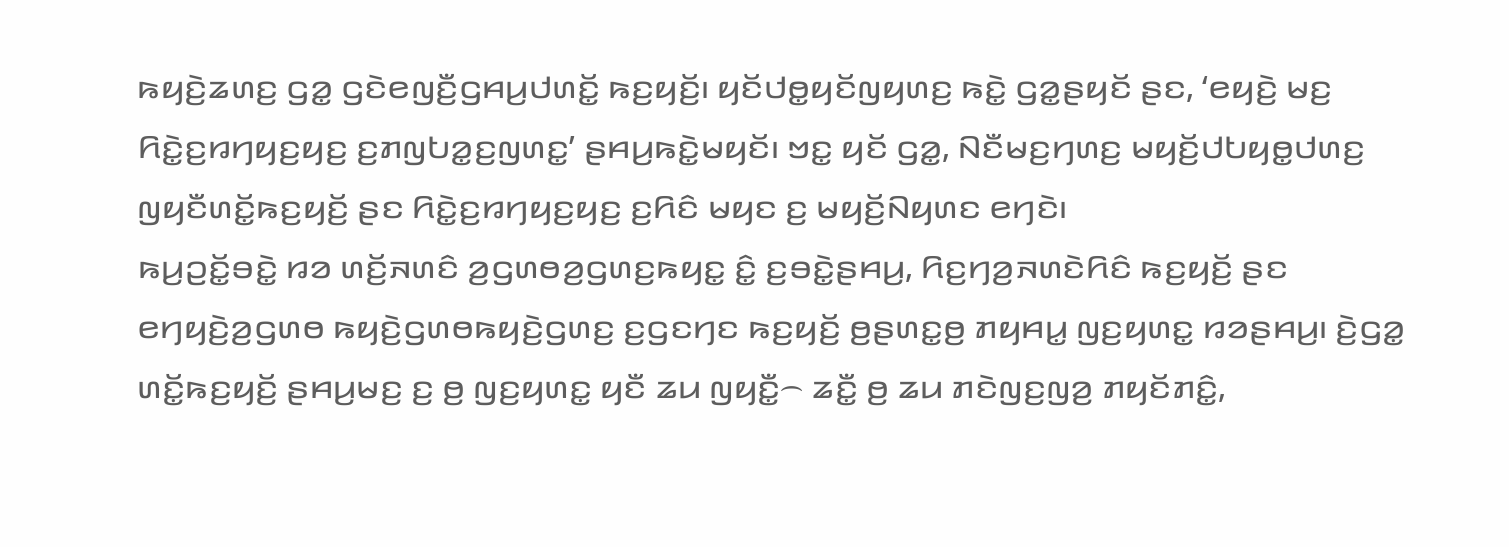ꤒꤟꤢꤧ꤬ꤘꤛꤢ꤬ ꤞꤤ꤭ ꤞꤢꤧꤕꤜꤢꤪ꤬ꤞꤌꤣ꤬ꤓꤛꤢꤩ꤭ ꤒꤢ꤬ꤟꤢꤩ꤬꤯ ꤟꤢꤩꤓꤥ꤭ꤟꤢꤩꤜꤟꤛꤢ꤬ ꤒꤢꤧ꤭ ꤞꤤ꤭ꤔꤟꤢꤩ ꤔꤢ, ‘ꤕꤟꤢꤧ꤬ ꤗꤢ꤬ ꤖꤢꤧ꤭ꤢ꤬ꤙꤚꤟꤢ꤬ꤟꤢ꤬ ꤢ꤬ꤊꤜꤝꤤ꤭ꤢ꤬ꤜꤛꤢ꤭’ ꤔꤌꤣ꤬ꤒꤢꤧ꤭ꤗꤟꤢꤩ꤯ ꤠꤢ꤭ ꤟꤢꤩ ꤞꤤ꤭, ꤡꤢꤪꤗꤢ꤬ꤚꤛꤢ꤬ ꤗꤟꤢꤩ꤬ꤓꤝꤟꤥ꤭ꤓꤛꤢ꤬ ꤜꤟꤢꤪꤛꤢꤩ꤭ꤒꤢ꤬ꤟꤢꤩ꤬ ꤔꤢ ꤖꤢꤧ꤭ꤢ꤬ꤙꤚꤟꤢ꤬ꤟꤢ꤬ ꤢ꤬ꤖꤢꤨ ꤗꤟꤢ ꤢ꤬ ꤗꤟꤢꤩ꤬ꤡꤟꤛꤢ ꤕꤚꤢꤧ꤯
ꤒꤣ꤬ꤑꤢꤩ꤭ꤋꤢꤧ꤭ ꤙꤤ ꤛꤢꤩ꤬ꤏꤛꤢꤨ ꤤ꤬ꤞꤛꤥꤤ꤬ꤞꤛꤢ꤬ꤒꤟꤢ꤭ ꤢꤨ꤭ ꤢ꤬ꤋꤢꤧ꤭ꤔꤌꤣ꤬, ꤖꤢ꤬ꤚꤤ꤬ꤏꤛꤢꤧꤖꤢꤨ ꤒꤢ꤬ꤟꤢꤩ꤬ ꤔꤢ ꤕꤚꤟꤢꤧ꤬ꤤ꤬ꤞꤛꤥ ꤒꤟꤢꤧ꤬ꤞꤛꤥꤒꤟꤢꤧ꤬ꤞꤛꤢ꤬ ꤢ꤬ꤞꤢꤚꤢ ꤒꤢ꤬ꤟꤢꤩ꤬ ꤥ꤬ꤔꤛꤢ꤭ꤥ꤬ ꤊꤟꤌꤣ꤭ ꤜꤢ꤬ꤟꤛꤢ꤭ ꤙꤤꤔꤌꤣ꤬꤯ ꤢꤧ꤬ꤞꤤ꤭ ꤛꤢꤩ꤭ꤒꤢ꤬ꤟꤢꤩ꤬ ꤔꤌꤣ꤬ꤗꤢ꤬ ꤢ꤬ ꤥ꤬ ꤜꤢ꤬ꤟꤛꤢ꤭ ꤟꤢꤪ ꤘꤣ ꤜꤟꤢꤪ꤭꤮ ꤘꤢꤪ꤭ ꤥ꤬ ꤘꤣ ꤊꤢꤧꤜꤢ꤬ꤜꤤ꤬ ꤊꤟꤢꤩꤊꤢꤨ꤭,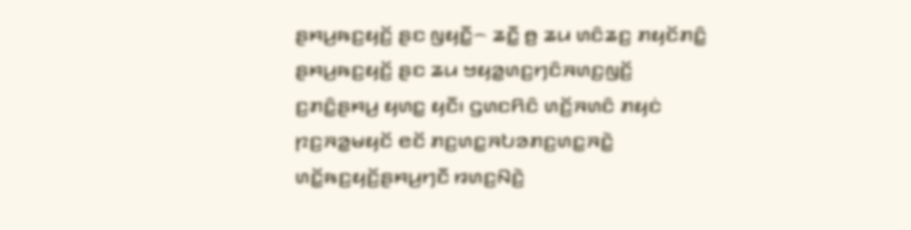ꤔꤌꤣ꤬ꤒꤢ꤬ꤟꤢꤩ꤬ ꤔꤢ ꤜꤟꤢꤪ꤭꤮ ꤘꤢꤪ꤭ ꤥ꤬ ꤘꤣ ꤛꤢꤨꤘꤢ꤬ ꤊꤟꤢꤩꤊꤢꤨ꤭ ꤔꤌꤣ꤬ꤒꤢ꤬ꤟꤢꤩ꤬ ꤔꤢ ꤘꤣ ꤠꤟꤤ꤭ꤛꤢ꤬ꤚꤢꤨꤏꤛꤢ꤬ꤜꤢꤩ꤬ ꤢ꤬ꤊꤢꤨ꤭ꤔꤌꤣ꤬ ꤟꤛꤢ꤭ ꤟꤢꤪ꤯ ꤞꤛꤢꤖꤢꤨ ꤛꤢꤩ꤬ꤏꤛꤢꤨ ꤊꤟꤢꤦ ꤐꤢ꤬ꤏꤤ꤭ꤗꤟꤢꤩ ꤕꤢꤩ ꤊꤢ꤬ꤛꤢ꤭ꤏꤝꤤꤊꤢ꤬ꤛꤢ꤭ꤏꤢꤧ꤭ ꤛꤢꤩ꤭ꤒꤢ꤬ꤟꤢꤩ꤬ꤔꤌꤣ꤬ꤚꤢꤪ ꤙꤛꤢ꤬ꤡꤢꤧ꤬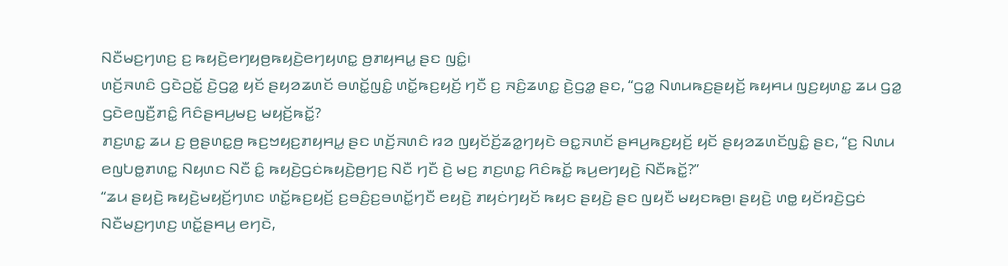ꤡꤢꤪꤗꤢ꤬ꤚꤛꤢ꤬ ꤢ꤬ ꤒꤟꤢꤧ꤬ꤕꤚꤟꤥ꤬ꤒꤟꤢꤧ꤬ꤕꤚꤟꤛꤢ꤭ ꤥ꤬ꤊꤟꤌꤣ꤭ ꤔꤢ ꤜꤢꤨ꤭꤯
ꤛꤢꤩ꤬ꤏꤛꤢꤨ ꤞꤢꤧꤑꤢꤩ꤭ ꤢꤧ꤬ꤞꤤ꤭ ꤟꤢꤩ ꤔꤟꤤꤘꤛꤢꤩ ꤋꤛꤢꤩ꤭ꤜꤢꤨ꤭ ꤛꤢꤩ꤭ꤒꤢ꤬ꤟꤢꤩ꤬ ꤚꤢꤪ ꤢ꤬ ꤏꤢꤨ꤬ꤘꤛꤢ꤭ ꤢꤧ꤬ꤞꤤ꤭ ꤔꤢ, “ꤞꤤ꤭ ꤡꤛꤣꤒꤢ꤬ꤔꤟꤢꤩ꤬ ꤒꤟꤌꤣ ꤜꤢ꤬ꤟꤛꤢ꤭ ꤘꤣ ꤞꤤ꤭ ꤞꤢꤧꤕꤜꤢꤪ꤬ꤊꤢꤨ꤭ ꤖꤢꤨꤔꤌꤣ꤬ꤗꤢ꤬ ꤗꤟꤢꤩ꤬ꤒꤢꤩ꤭?
ꤊꤢ꤬ꤛꤢ꤭ ꤘꤣ ꤢ꤬ ꤥ꤬ꤔꤛꤢ꤭ꤥ꤬ ꤒꤢ꤬ꤠꤟꤢ꤬ꤊꤟꤌꤣ꤭ ꤔꤢ ꤛꤢꤩ꤬ꤏꤛꤢꤨ ꤙꤤ ꤜꤟꤢꤩꤢꤩ꤬ꤘꤤ꤭ꤚꤟꤢꤧ ꤋꤢ꤭ꤏꤛꤢꤩ ꤔꤌꤣ꤬ꤒꤢ꤬ꤟꤢꤩ꤬ ꤟꤢꤩ ꤔꤟꤤꤘꤛꤢꤩꤜꤢꤨ꤭ ꤔꤢ, “ꤢ꤬ ꤡꤛꤣ ꤕꤜꤝꤥ꤭ꤊꤛꤢ꤭ ꤡꤟꤛꤢ ꤡꤢꤪ ꤢꤨ꤭ ꤒꤟꤢꤧ꤬ꤞꤢꤦꤒꤟꤢꤧ꤬ꤥ꤬ꤚꤢ꤬ ꤡꤢꤪ ꤚꤢꤪ ꤢꤧ꤬ ꤗꤢ꤬ ꤊꤢ꤬ꤛꤢ꤭ ꤖꤢꤨꤒꤢꤩ꤭ ꤒꤣ꤬ꤕꤚꤟꤢꤧ꤬ ꤡꤢꤪꤒꤢꤩ꤭?”
“ꤘꤣ ꤔꤟꤢꤧ꤬ ꤒꤟꤢꤧ꤬ꤗꤟꤢꤩ꤬ꤚꤛꤢ ꤛꤢꤩ꤭ꤒꤢ꤬ꤟꤢꤩ꤬ ꤢ꤬ꤋꤢꤨ꤬ꤢ꤬ꤋꤛꤢꤩ꤭ꤚꤢꤪ ꤕꤟꤢꤧ꤬ ꤊꤟꤢꤦꤚꤟꤢꤩ ꤒꤟꤢ ꤔꤟꤢꤧ꤬ ꤔꤢ ꤜꤟꤢꤪ ꤗꤟꤢꤒꤥ꤬꤯ ꤔꤟꤢꤧ꤬ ꤛꤥ꤭ ꤟꤢꤩꤙꤢꤧ꤬ꤞꤢꤦ ꤡꤢꤪꤗꤢ꤬ꤚꤛꤢ꤬ ꤛꤢꤩ꤭ꤔꤌꤣ꤬ ꤕꤚꤢꤧ,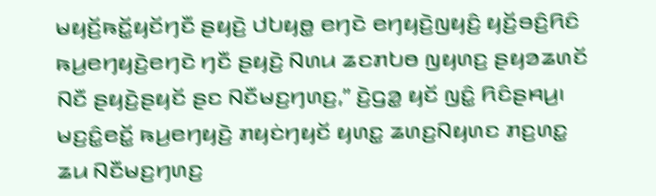ꤗꤟꤢꤩ꤬ꤒꤢꤩ꤭ꤟꤢꤩꤚꤢꤪ ꤔꤟꤢꤧ꤬ ꤓꤝꤟꤥ꤭ ꤕꤚꤢꤧ ꤕꤚꤟꤢꤧ꤬ꤜꤟꤢꤨ꤬ ꤟꤢꤩ꤬ꤋꤢꤨ꤬ꤖꤢꤨ ꤒꤣ꤬ꤕꤚꤟꤢꤧ꤬ꤕꤚꤢꤧ ꤚꤢꤪ ꤔꤟꤢꤧ꤬ ꤡꤛꤣ ꤘꤢꤊꤝꤥ ꤜꤟꤛꤢ꤬ ꤔꤟꤤꤘꤛꤢꤩ ꤡꤢꤪ ꤔꤟꤢꤧ꤬ꤔꤟꤢꤩ ꤔꤢ ꤡꤢꤪꤗꤢ꤬ꤚꤛꤢ꤬,” ꤢꤧ꤬ꤞꤤ꤭ ꤟꤢꤩ ꤜꤢꤨ꤭ ꤖꤢꤨꤔꤌꤣ꤬꤯
ꤗꤢ꤬ꤢꤨ꤭ꤕꤢꤩ꤭ ꤒꤣ꤬ꤕꤚꤟꤢꤧ꤬ ꤊꤟꤢꤦꤚꤟꤢꤩ ꤟꤛꤢ꤭ ꤘꤛꤢ꤬ꤡꤟꤛꤢ ꤊꤢ꤬ꤛꤢ꤭ ꤘꤣ ꤡꤢꤪꤗꤢ꤬ꤚꤛꤢ꤬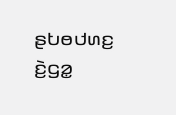ꤔꤝꤥꤓꤛꤢ꤬ ꤢꤧ꤬ꤞꤤ꤭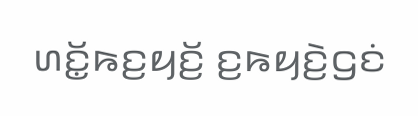ꤛꤢꤩ꤭ꤒꤢ꤬ꤟꤢꤩ꤬ ꤢ꤬ꤒꤟꤢꤧ꤬ꤞꤢꤦ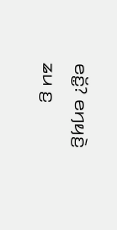ꤕꤢꤩ꤭? ꤕꤚꤟꤢꤧ꤬ ꤘꤣ ꤢ꤬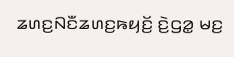ꤘꤛꤢ꤬ꤡꤢꤪꤘꤛꤢ꤬ꤒꤟꤢꤩ꤬ ꤢꤧ꤬ꤞꤤ꤭ ꤗꤢ꤬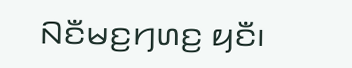ꤡꤢꤪꤗꤢ꤬ꤚꤛꤢ꤬ ꤟꤢꤪ꤯